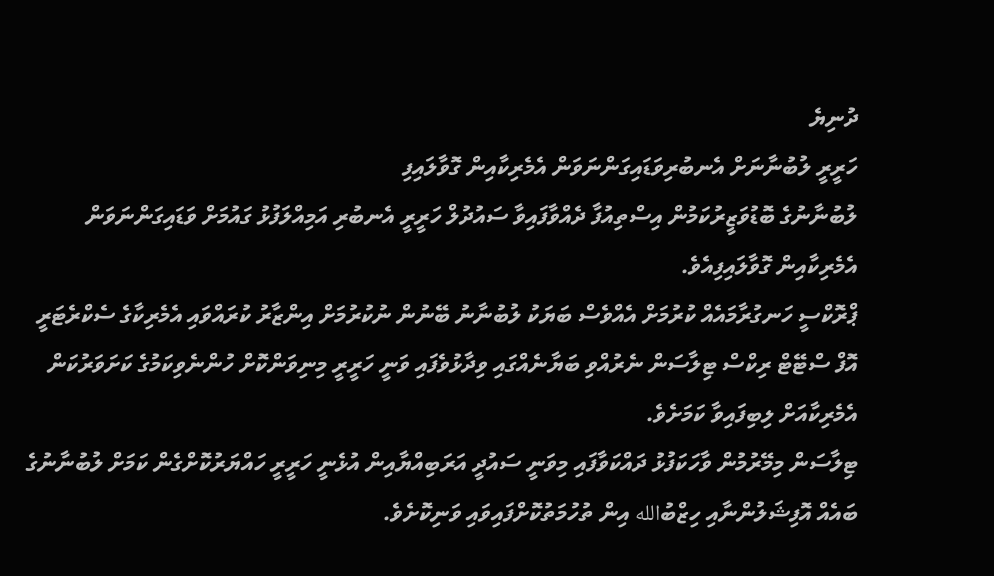ދުނިޔެ
ހަރީރީ ލުބުނާނަށް އެނބުރިވަޑައިގަންނަވަން އެމެރިކާއިން ގޮވާލައިފި
ލުބުނާނުގެ ބޮޑުވަޒީރުކަމުން އިސްތިއުފާ ދެއްވާފައިވާ ސައުދުލް ހަރީރީ އެނބުރި އަމިއްލަފުޅު ގައުމަށް ވަޑައިގަންނަވަން އެމެރިކާއިން ގޮވާލައިފިއެވެ.
ޕްރޮކްސީ ހަނގުރާމައެއް ކުރުމަށް އެއްވެސް ބަޔަކު ލުބުނާނު ބޭނުން ނުކުރުމަށް އިންޒާރު ކުރައްވައި އެމެރިކާގެ ސެކްރެޓަރީ އޮފް ސްޓޭޓް ރިކްސް ޓިލާސަން ނެރުއްވި ބަޔާނެއްގައި ވިދާޅުވެފައި ވަނީ ހަރީރީ މިނިވަންކޮށް ހުންނެވިކަމުގެ ކަށަވަރުކަން އެމެރިކާއަށް ލިބިފައިވާ ކަމަށެވެ.
ޓިލާސަން މިމޭރުމުން ވާހަކަފުޅު ދައްކަވާފައި މިވަނީ ސައުދީ އަރަބިއްޔާއިން އުޅެނީ ހަރީރީ ހައްޔަރުކޮށްގެން ކަމަށް ލުބުނާނުގެ ބައެއް އޮފިޝަލުންނާއި ހިޒްބުالله އިން ތުހުމަތުކޮށްފައިވައި ވަނިކޮށެވެ.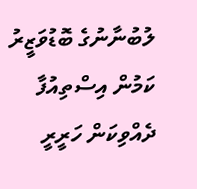ލުބުނާނުގެ ބޮޑުވަޒީރު ކަމުން އިސްތިއުފާ ދެއްވިކަން ހަރީރީ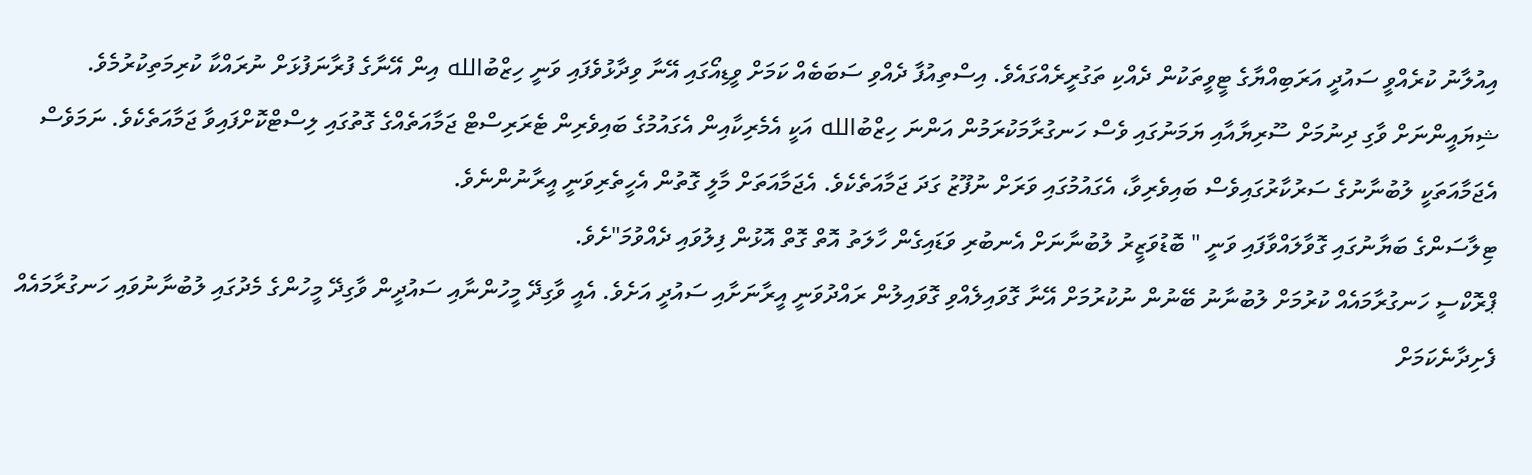އިއުލާނު ކުރެއްވީ ސައުދީ އަރަބިއްޔާގެ ޓީވީތަކުން ދެއްކި ތަގުރީރެއްގައެވެ. އިސްތިއުފާ ދެއްވި ސަބަބެއް ކަމަށް ވީޑިއޯގައި އޭނާ ވިދާޅުވެފައި ވަނީ ހިޒްބުالله އިން އޭނާގެ ފުރާނަފުޅަށް ނުރައްކާ ކުރިމަތިކުރުމެވެ.
ޝިޔައީންނަށް ވާގި ދިނުމަށް ސޫރިޔާއާއި ޔަމަނުގައި ވެސް ހަނގުރާމަކުރަމުން އަންނަ ހިޒްބުالله އަކީ އެމެރިކާއިން އެގައުމުގެ ބައިވެރިން ޓެރަރިސްޓް ޖަމާއަތެއްގެ ގޮތުގައި ލިސްޓްކޮށްފައިވާ ޖަމާއަތެކެވެ. ނަމަވެސް އެޖަމާއަތަކީ ލުބުނާނުގެ ސަރުކާރުގައިވެސް ބައިވެރިވާ، އެގައުމުގައި ވަރަށް ނުފޫޒު ގަދަ ޖަމާއަތެކެވެ. އެޖަމާއަތަށް މާލީ ގޮތުން އެހީތެރިވަނީ އީރާނުންނެވެ.
ޓިލާސަންގެ ބަޔާނުގައި ގޮވާލައްވާފައި ވަނީ " ބޮޑުވަޒީރު ލުބުނާނަށް އެނބުރި ވަޑައިގެން ހާލަތު އޮތް ގޮތް އޮޅުން ފިލުވައި ދެއްވުމަ"ށެވެ.
ޕްރޮކްސީ ހަނގުރާމައެއް ކުރުމަށް ލުބުނާނު ބޭނުން ނުކުރުމަށް އޭނާ ގޮވައިލެއްވި ގޮވައިލުން ރައްދުވަނީ އީރާނަށާއި ސައުދީ އަށެވެ. އެއީ ވާގިދޭ މީހުންނާއި ސައުދީން ވާގިދޭ މީހުންގެ މެދުގައި ލުބުނާނުވައި ހަނގުރާމައެއް ފެށިދާނެކަމަށް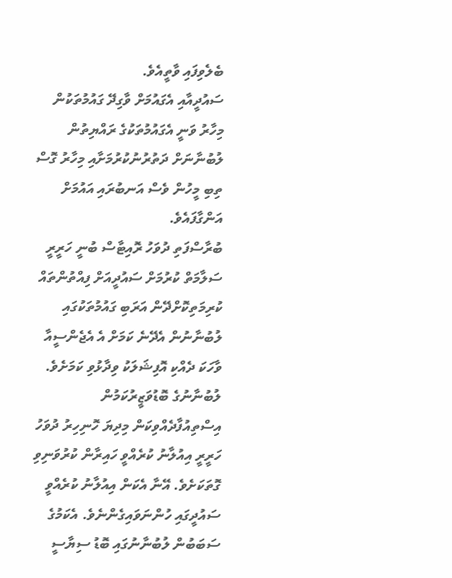ބެލެވިފައި ވާތީއެވެ.
ސައުދީއާއި އެގައުމަށް ވާގިދޭ ގައުމުތަކުން މިހާރު ވަނީ އެގައުމުތަކުގެ ރައްޔިތުން ލުބުނާނަށް ދަތުރުނުކުރުމަށާއި މިހާރު ގޮސް ތިބި މީހުން ވެސް އަނބުރައި އައުމަށް އަންގާފައެވެ.
ބުރާސްފަތި ދުވަހު ރޮއިޓާސް ބުނީ ހަރީރީ ސަލާމަތް ކުރުމަށް ސައުދީއަށް ފިއްތުންތައް ކުރިމަތިކޮށްދޭން އަރަބި ގައުމުތަކުގައި ލުބުނާނުން އެދޭނެ ކަމަށް އެ އެޖެންސީއާ ވާހަކަ ދެއްކި އޮފިޝަލަކު ވިދާޅުވި ކަމަށެވެ.
ލުބުނާނުގެ ބޮޑުވަޒީރުކަމުން އިސްތިއުފާދެއްވިކަން މިދިޔަ ހޮނިހިރު ދުވަހު ހަރީރީ އިއުލާނު ކުރެއްވީ ހައިރާން ކުރުވަނިވި ގޮތަކަށެވެ. އޭނާ އެކަން އިއުލާނު ކުރެއްވީ ސައުދީގައި ހުންނަވައިގެންނެވެ. އެކަމުގެ ސަބަބުން ލުބުނާނުގައި ބޮޑު ސިޔާސީ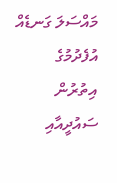މައްސަލަ ގަނޑެއް އުފެދުމުގެ އިތުރުން ސައުދީއާއި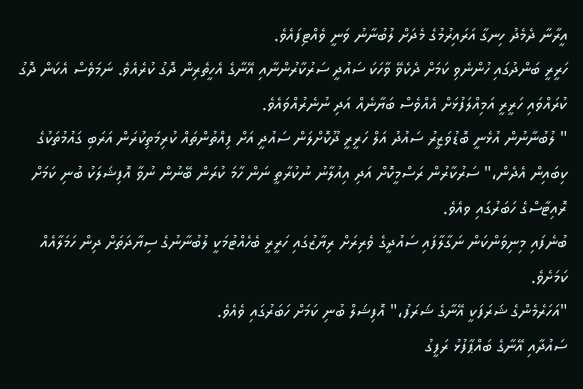އީރާނާ ދެމެދު ހިނގާ އަރައިރުމުގެ މެދަށް ލުބުނާނު ވަނީ ވެއްޓިފައެވެ.
ހަރީރީ ބަންދުގައި ހުންނެވި ކަމަށް ދެކެވޭ ވާހަކަ ސައުދީ ސަރުކާރުންނާއި އޭނާގެ އެހީތެރިން ދޮގު ކުރެއެވެ. ނަމަވެސް އެކަން ދޮގު ކުރައްވައި ހަރީރީ އަމިއްލަފުޅަށް އެއްވެސް ބަޔާނެއް އަދި ނުނެރުއްވައެވެ.
" ލުބުނާނުން އުޅެނީ ބޮޑުވަޒީރު ސައުދު އަލް ހަރީރީ ދޫކޮށްލަން ސައުދީ އަށް ފިއްތުންތައް ކުރިމަތިކުރަން އަރަބި ގައުމުތަކުގެ ކިބައިން އެދެން،" ސަރުކާރުން ރަސްމީކޮށް އަދި އިއުލާނު ނުކުރާތީ ނަން ހާމަ ކުރަން ބޭނުން ނުވާ އޮފިޝަލަކު ބުނި ކަމަށް ރޮއިޓާސްގެ ހަބަރުގައި ވއެވެ.
ބުނެފައި މިނިވަންކަން ނަގާލާފައި ސައުދީގެ ވެރިރަށް ރިޔާޒުގައި ހަރީރީ ބެހެއްޓުމަކީ ލުބުނާނުގެ ސިޔާދަތަށް ދިން ހަމަލާއެއް ކަމަށެވެ.
"އަހަރެމެންގެ ޝަރަފަކީ އޭނާގެ ޝަރަފު،" އޮފިޝަލް ބުނި ކަމަށް ހަބަރުގައި ވެއެވެ.
ސައުދާއި އޭނާގެ ބައްޕާފުޅު ރަފީގު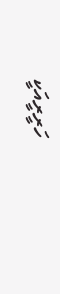ހަރީރީއަކީ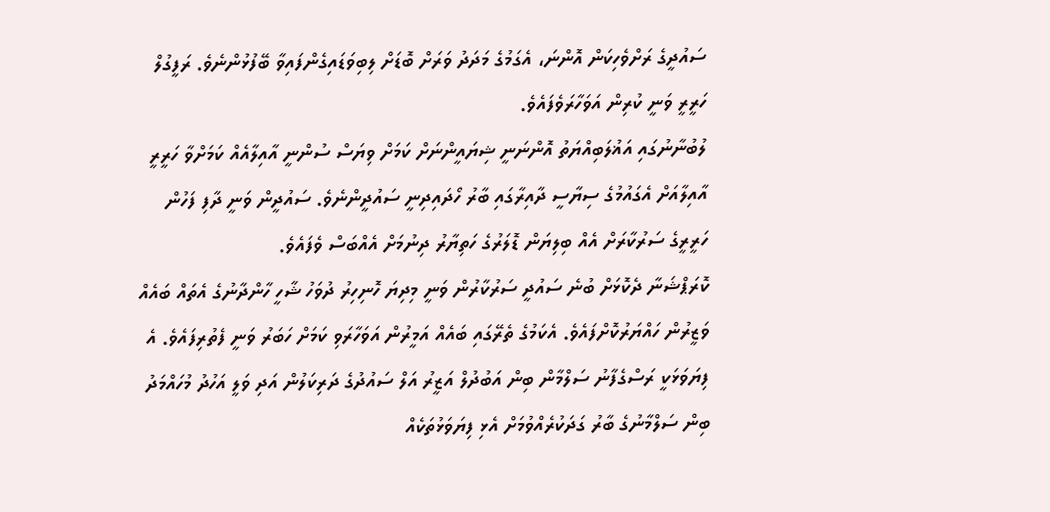ސައުދީގެ ރަށްވެހިކަން އޮންނަ، އެގަމުގެ މަދަދު ވަރަށް ބޮޑަށް ލިބިވަޑައިގެންފައިވާ ބޭފުޅުންނެވެ. ރަފީގުލް ހަރީރީ ވަނީ ކުރިން އަވަހާރަވެފައެވެ.
ލުބުނާނުގައި އަޣުލަބިއްޔަތު އޮންނަނީ ޝިޔައީންނަށް ކަމަށް ވިޔަސް ސުންނީ އާއިލާއެއް ކަމަށްވާ ހަރީރީ އާއިލާއަށް އެގައުމުގެ ސިޔާސީ ދާއިރާގައި ބާރު ހޯދައިދިނީ ސައުދީންނެވެ. ސައުދީން ވަނީ ދާފި ފަހުން ހަރީރީގެ ސަރުކާރަށް އެއް ބިލިޔަން ޑޮލަރުގެ ހަތިޔާރު ދިނުމަށް އެއްބަސް ވެފައެވެ.
ކޮރަޕްޝަނާ ދެކޮޅަށް ބުނެ ސައުދީ ސަރުކާރުން ވަނީ މިދިޔަ ހޮނިހިރު ދުވަހު ޝާހީ ހާންދާނުގެ އެތައް ބައެއް ވަޒީރުން ހައްޔަރުކޮށްފައެވެ. އެކަމުގެ ތެރޭގައި ބައެއް އަމީރުން އަވަހާރަވި ކަމަށް ހަބަރު ވަނީ ފެތުރިފައެވެ. އެ ފިޔަވަޅަކީ ރަސްގެފާނު ސަލްމާން ބިން އަބުދުލް އަޒީރު އަލް ސައުދުގެ ދަރިކަލުން އަދި ވަލީ އަހުދު މުހައްމަދު ބިން ސަލްމާނުގެ ބާރު ގަދަކުރެއްވުމަށް އެޅި ފިޔަވަޅުތަކެއް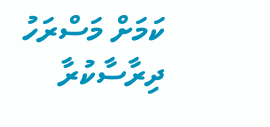ކަމަށް މަސްރަހު ދިރާސާކުރާ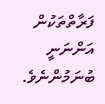ފަރާތްތަކުން އަންނަނީ ބުނަމުންނެވެ.